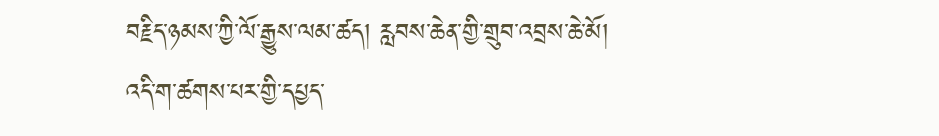བརྗིད་ཉམས་ཀྱི་ལོ་རྒྱུས་ལམ་ཚད། རླབས་ཆེན་གྱི་གྲུབ་འབྲས་ཆེ་མོ།
འདི་ག་ཚགས་པར་གྱི་དཔྱད་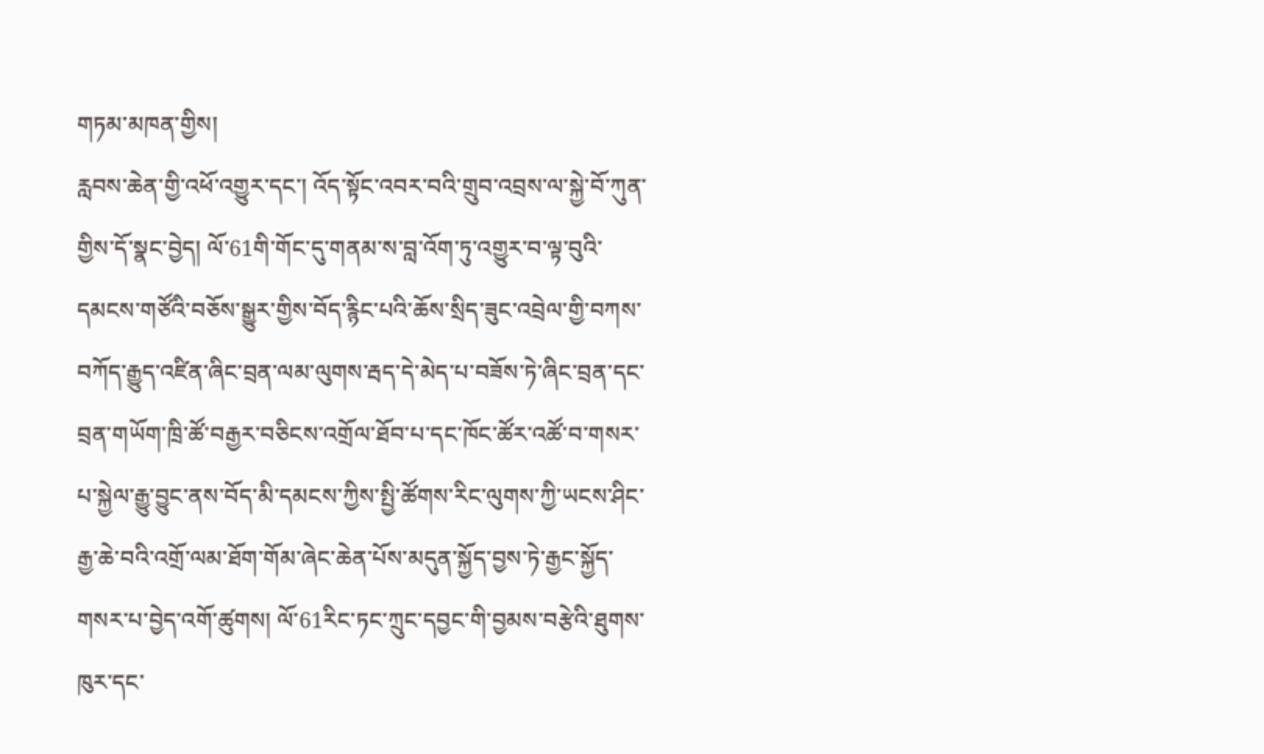གཏམ་མཁན་གྱིས།
རླབས་ཆེན་གྱི་འཕོ་འགྱུར་དང་། འོད་སྟོང་འབར་བའི་གྲུབ་འབྲས་ལ་སྐྱེ་བོ་ཀུན་གྱིས་དོ་སྣང་བྱེད། ལོ་61གི་གོང་དུ་གནམ་ས་བླ་འོག་ཏུ་འགྱུར་བ་ལྟ་བུའི་དམངས་གཙོའི་བཅོས་སྒྱུར་གྱིས་བོད་རྙིང་པའི་ཆོས་སྲིད་ཟུང་འབྲེལ་གྱི་བཀས་བཀོད་རྒྱུད་འཛིན་ཞིང་བྲན་ལམ་ལུགས་རྦད་དེ་མེད་པ་བཟོས་ཏེ་ཞིང་བྲན་དང་བྲན་གཡོག་ཁྲི་ཚོ་བརྒྱར་བཅིངས་འགྲོལ་ཐོབ་པ་དང་ཁོང་ཚོར་འཚོ་བ་གསར་པ་སྐྱེལ་རྒྱུ་བྱུང་ནས་བོད་མི་དམངས་ཀྱིས་སྤྱི་ཚོགས་རིང་ལུགས་ཀྱི་ཡངས་ཤིང་རྒྱ་ཆེ་བའི་འགྲོ་ལམ་ཐོག་གོམ་ཞེང་ཆེན་པོས་མདུན་སྐྱོད་བྱས་ཏེ་རྒྱང་སྐྱོད་གསར་པ་བྱེད་འགོ་ཚུགས། ལོ་61རིང་ཏང་ཀྲུང་དབྱང་གི་བྱམས་བརྩེའི་ཐུགས་ཁུར་དང་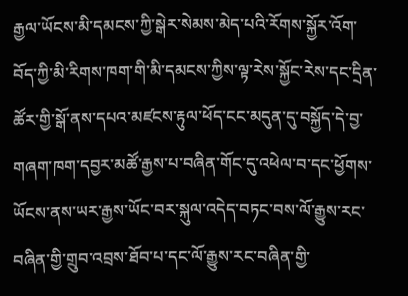རྒྱལ་ཡོངས་མི་དམངས་ཀྱི་སྒེར་སེམས་མེད་པའི་རོགས་སྐྱོར་འོག་བོད་ཀྱི་མི་རིགས་ཁག་གི་མི་དམངས་ཀྱིས་ལྟ་རེས་སྐྱོང་རེས་དང་དྲིན་ཚོར་གྱི་སྒོ་ནས་དཔའ་མཛངས་རྟུལ་ཕོད་ངང་མདུན་དུ་བསྐྱོད་དེ་བྱ་གཞག་ཁག་དབྱར་མཚོ་རྒྱས་པ་བཞིན་གོང་དུ་འཕེལ་བ་དང་ཕྱོགས་ཡོངས་ནས་ཡར་རྒྱས་ཡོང་བར་སྐུལ་འདེད་བཏང་བས་ལོ་རྒྱུས་རང་བཞིན་གྱི་གྲུབ་འབྲས་ཐོབ་པ་དང་ལོ་རྒྱུས་རང་བཞིན་གྱི་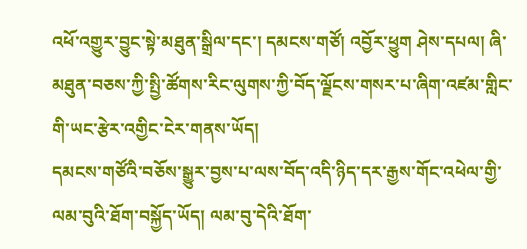འཕོ་འགྱུར་བྱུང་སྟེ་མཐུན་སྒྲིལ་དང་། དམངས་གཙོ། འབྱོར་ཕྱུག ཤེས་དཔལ། ཞི་མཐུན་བཅས་ཀྱི་སྤྱི་ཚོགས་རིང་ལུགས་ཀྱི་བོད་ལྗོངས་གསར་པ་ཞིག་འཛམ་གླིང་གི་ཡང་རྩེར་འགྱིང་ངེར་གནས་ཡོད།
དམངས་གཙོའི་བཅོས་སྒྱུར་བྱས་པ་ལས་བོད་འདི་ཉིད་དར་རྒྱས་གོང་འཕེལ་གྱི་ལམ་བུའི་ཐོག་བསྐྱོད་ཡོད། ལམ་བུ་དེའི་ཐོག་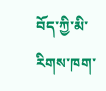བོད་ཀྱི་མི་རིགས་ཁག་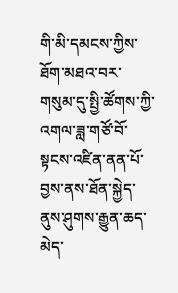གི་མི་དམངས་ཀྱིས་ཐོག་མཐའ་བར་གསུམ་དུ་སྤྱི་ཚོགས་ཀྱི་འགལ་ཟླ་གཙོ་བོ་སྟངས་འཛིན་ནན་པོ་བྱས་ནས་ཐོན་སྐྱེད་ནུས་ཤུགས་རྒྱུན་ཆད་མེད་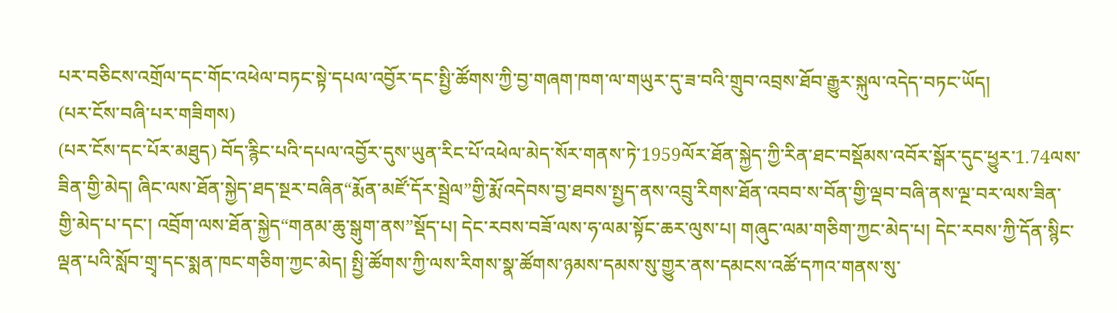པར་བཅིངས་འགྲོལ་དང་གོང་འཕེལ་བཏང་སྟེ་དཔལ་འབྱོར་དང་སྤྱི་ཚོགས་ཀྱི་བྱ་གཞག་ཁག་ལ་གཡུར་དུ་ཟ་བའི་གྲུབ་འབྲས་ཐོབ་རྒྱུར་སྐུལ་འདེད་བཏང་ཡོད།
(པར་ངོས་བཞི་པར་གཟིགས)
(པར་ངོས་དང་པོར་མཐུད) བོད་རྙིང་པའི་དཔལ་འབྱོར་དུས་ཡུན་རིང་པོ་འཕེལ་མེད་སོར་གནས་ཏེ་1959ལོར་ཐོན་སྐྱེད་ཀྱི་རིན་ཐང་བསྡོམས་འབོར་སྒོར་དུང་ཕྱུར་1.74ལས་ཟིན་གྱི་མེད། ཞིང་ལས་ཐོན་སྐྱེད་ཐད་སྔར་བཞིན“རྨོན་མཛོ་དོར་སྦྲེལ”གྱི་རྨོ་འདེབས་བྱ་ཐབས་སྤྱད་ནས་འབྲུ་རིགས་ཐོན་འབབ་ས་བོན་གྱི་ལྡབ་བཞི་ནས་ལྔ་བར་ལས་ཟིན་གྱི་མེད་པ་དང་། འབྲོག་ལས་ཐོན་སྐྱེད“གནམ་ཆུ་སྒུག་ནས”སྡོད་པ། དེང་རབས་བཟོ་ལས་ཧ་ལམ་སྟོང་ཆར་ལུས་པ། གཞུང་ལམ་གཅིག་ཀྱང་མེད་པ། དེང་རབས་ཀྱི་དོན་སྙིང་ལྡན་པའི་སློབ་གྲྭ་དང་སྨན་ཁང་གཅིག་ཀྱང་མེད། སྤྱི་ཚོགས་ཀྱི་ལས་རིགས་སྣ་ཚོགས་ཉམས་དམས་སུ་གྱུར་ནས་དམངས་འཚོ་དཀའ་གནས་སུ་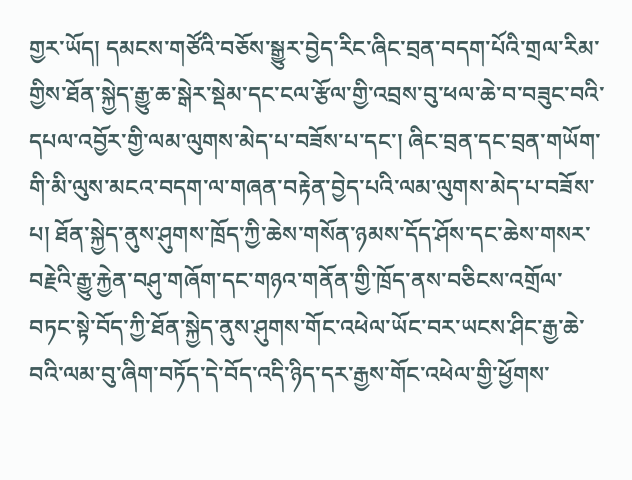གྱར་ཡོད། དམངས་གཙོའི་བཅོས་སྒྱུར་བྱེད་རིང་ཞིང་བྲན་བདག་པོའི་གྲལ་རིམ་གྱིས་ཐོན་སྐྱེད་རྒྱུ་ཆ་སྒེར་སྡེམ་དང་ངལ་རྩོལ་གྱི་འབྲས་བུ་ཕལ་ཆེ་བ་བཟུང་བའི་དཔལ་འབྱོར་གྱི་ལམ་ལུགས་མེད་པ་བཟོས་པ་དང་། ཞིང་བྲན་དང་བྲན་གཡོག་གི་མི་ལུས་མངའ་བདག་ལ་གཞན་བརྟེན་བྱེད་པའི་ལམ་ལུགས་མེད་པ་བཟོས་པ། ཐོན་སྐྱེད་ནུས་ཤུགས་ཁྲོད་ཀྱི་ཆེས་གསོན་ཉམས་དོད་ཤོས་དང་ཆེས་གསར་བརྗེའི་རྒྱུ་རྐྱེན་བཤུ་གཞོག་དང་གཉའ་གནོན་གྱི་ཁྲོད་ནས་བཅིངས་འགྲོལ་བཏང་སྟེ་བོད་ཀྱི་ཐོན་སྐྱེད་ནུས་ཤུགས་གོང་འཕེལ་ཡོང་བར་ཡངས་ཤིང་རྒྱ་ཆེ་བའི་ལམ་བུ་ཞིག་བཏོད་དེ་བོད་འདི་ཉིད་དར་རྒྱས་གོང་འཕེལ་གྱི་ཕྱོགས་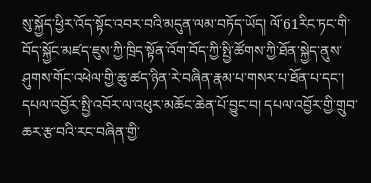སུ་སྐྱོད་ཕྱིར་འོད་སྟོང་འབར་བའི་མདུན་ལམ་བཏོད་ཡོད། ལོ་61རིང་ཏང་གི་བོད་སྐྱོང་མཛད་ཇུས་ཀྱི་ཁྲིད་སྟོན་འོག་བོད་ཀྱི་སྤྱི་ཚོགས་ཀྱི་ཐོན་སྐྱེད་ནུས་ཤུགས་གོང་འཕེལ་གྱི་ཆུ་ཚད་ཉིན་རེ་བཞིན་རྣམ་པ་གསར་པ་ཐོན་པ་དང་། དཔལ་འབྱོར་སྤྱི་འབོར་ལ་འཕུར་མཆོང་ཆེན་པོ་བྱུང་བ། དཔལ་འབྱོར་གྱི་གྲུབ་ཆར་རྩ་བའི་རང་བཞིན་གྱི་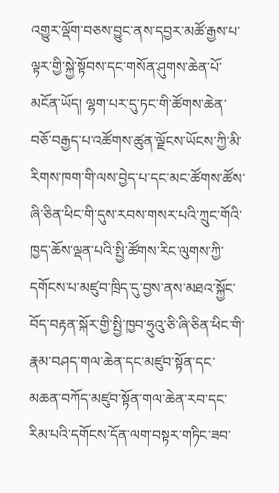འགྱུར་ལྡོག་བཅས་བྱུང་ནས་དབྱར་མཚོ་རྒྱས་པ་ལྟར་གྱི་སྐྱེ་སྟོབས་དང་གསོན་ཤུགས་ཆེན་པོ་མངོན་ཡོད། ལྷག་པར་དུ་ཏང་གི་ཚོགས་ཆེན་བཅོ་བརྒྱད་པ་འཚོགས་ཚུན་ལྗོངས་ཡོངས་ཀྱི་མི་རིགས་ཁག་གི་ལས་བྱེད་པ་དང་མང་ཚོགས་ཚོས་ཞི་ཅིན་ཕིང་གི་དུས་རབས་གསར་པའི་ཀྲུང་གོའི་ཁྱད་ཆོས་ལྡན་པའི་སྤྱི་ཚོགས་རིང་ལུགས་ཀྱི་དགོངས་པ་མཛུབ་ཁྲིད་དུ་བྱས་ནས་མཐའ་སྐྱོང་བོད་བརྟན་སྐོར་གྱི་སྤྱི་ཁྱབ་ཧྲུའུ་ཅི་ཞི་ཅིན་ཕིང་གི་རྣམ་བཤད་གལ་ཆེན་དང་མཛུབ་སྟོན་དང་མཆན་བཀོད་མཛུབ་སྟོན་གལ་ཆེན་རབ་དང་རིམ་པའི་དགོངས་དོན་ལག་བསྟར་གཏིང་ཟབ་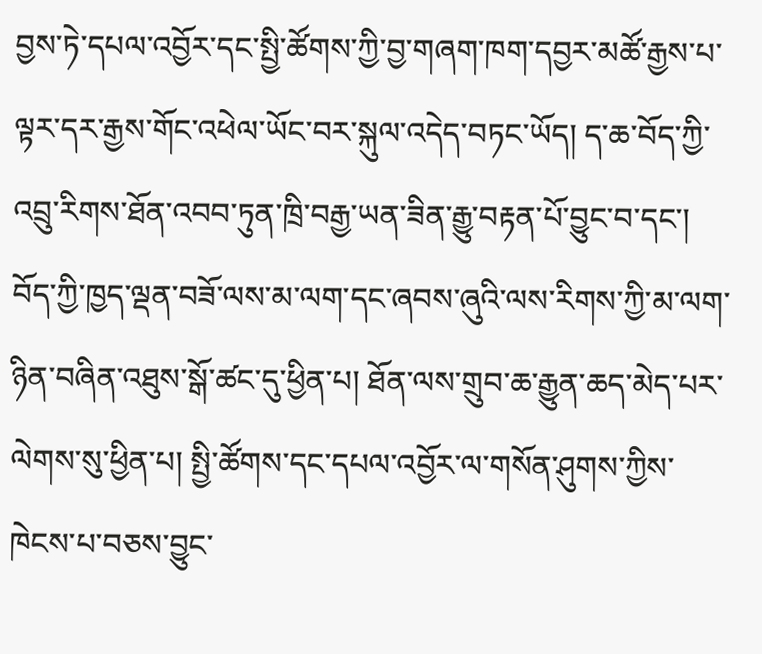བྱས་ཏེ་དཔལ་འབྱོར་དང་སྤྱི་ཚོགས་ཀྱི་བྱ་གཞག་ཁག་དབྱར་མཚོ་རྒྱས་པ་ལྟར་དར་རྒྱས་གོང་འཕེལ་ཡོང་བར་སྐུལ་འདེད་བཏང་ཡོད། ད་ཆ་བོད་ཀྱི་འབྲུ་རིགས་ཐོན་འབབ་ཏུན་ཁྲི་བརྒྱ་ཡན་ཟིན་རྒྱུ་བརྟན་པོ་བྱུང་བ་དང་། བོད་ཀྱི་ཁྱད་ལྡན་བཟོ་ལས་མ་ལག་དང་ཞབས་ཞུའི་ལས་རིགས་ཀྱི་མ་ལག་ཉིན་བཞིན་འཐུས་སྒོ་ཚང་དུ་ཕྱིན་པ། ཐོན་ལས་གྲུབ་ཆ་རྒྱུན་ཆད་མེད་པར་ལེགས་སུ་ཕྱིན་པ། སྤྱི་ཚོགས་དང་དཔལ་འབྱོར་ལ་གསོན་ཤུགས་ཀྱིས་ཁེངས་པ་བཅས་བྱུང་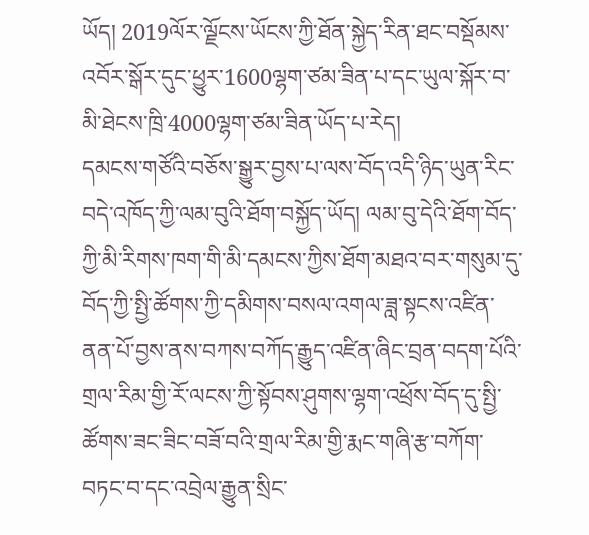ཡོད། 2019ལོར་ལྗོངས་ཡོངས་ཀྱི་ཐོན་སྐྱེད་རིན་ཐང་བསྡོམས་འབོར་སྒོར་དུང་ཕྱུར་1600ལྷག་ཙམ་ཟིན་པ་དང་ཡུལ་སྐོར་བ་མི་ཐེངས་ཁྲི་4000ལྷག་ཙམ་ཟིན་ཡོད་པ་རེད།
དམངས་གཙོའི་བཅོས་སྒྱུར་བྱས་པ་ལས་བོད་འདི་ཉིད་ཡུན་རིང་བདེ་འཁོད་ཀྱི་ལམ་བུའི་ཐོག་བསྐྱོད་ཡོད། ལམ་བུ་དེའི་ཐོག་བོད་ཀྱི་མི་རིགས་ཁག་གི་མི་དམངས་ཀྱིས་ཐོག་མཐའ་བར་གསུམ་དུ་བོད་ཀྱི་སྤྱི་ཚོགས་ཀྱི་དམིགས་བསལ་འགལ་ཟླ་སྟངས་འཛིན་ནན་པོ་བྱས་ནས་བཀས་བཀོད་རྒྱུད་འཛིན་ཞིང་བྲན་བདག་པོའི་གྲལ་རིམ་གྱི་རོ་ལངས་ཀྱི་སྟོབས་ཤུགས་ལྷག་འཕྲོས་བོད་དུ་སྤྱི་ཚོགས་ཟང་ཟིང་བཟོ་བའི་གྲལ་རིམ་གྱི་རྨང་གཞི་རྩ་བཀོག་བཏང་བ་དང་འབྲེལ་རྒྱུན་སྲིང་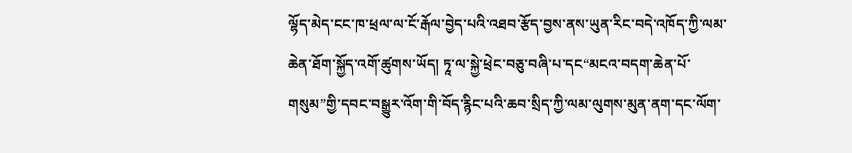ལྷོད་མེད་ངང་ཁ་ཕྲལ་ལ་ངོ་རྒོལ་བྱེད་པའི་འཐབ་རྩོད་བྱས་ནས་ཡུན་རིང་བདེ་འཁོད་ཀྱི་ལམ་ཆེན་ཐོག་སྐྱོད་འགོ་ཚུགས་ཡོད། ཏཱ་ལ་སྐྱེ་ཕྲེང་བཅུ་བཞི་པ་དང“མངའ་བདག་ཆེན་པོ་གསུམ”གྱི་དབང་བསྒྱུར་འོག་གི་བོད་རྙིང་པའི་ཆབ་སྲིད་ཀྱི་ལམ་ལུགས་མུན་ནག་དང་ལོག་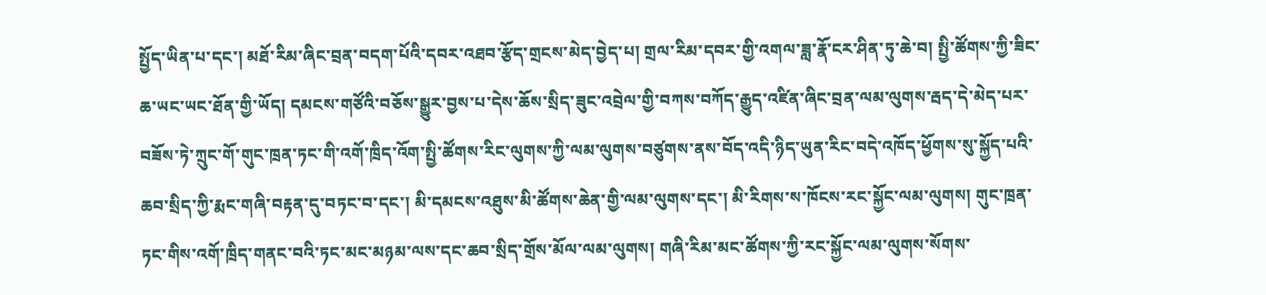སྤྱོད་ཡིན་པ་དང་། མཐོ་རིམ་ཞིང་བྲན་བདག་པོའི་དབར་འཐབ་རྩོད་གྲངས་མེད་བྱེད་པ། གྲལ་རིམ་དབར་གྱི་འགལ་ཟླ་རྣོ་ངར་ཤིན་ཏུ་ཆེ་བ། སྤྱི་ཚོགས་ཀྱི་ཟིང་ཆ་ཡང་ཡང་ཐོན་གྱི་ཡོད། དམངས་གཙོའི་བཅོས་སྒྱུར་བྱས་པ་དེས་ཆོས་སྲིད་ཟུང་འབྲེལ་གྱི་བཀས་བཀོད་རྒྱུད་འཛིན་ཞིང་བྲན་ལམ་ལུགས་རྦད་དེ་མེད་པར་བཟོས་ཏེ་ཀྲུང་གོ་གུང་ཁྲན་ཏང་གི་འགོ་ཁྲིད་འོག་སྤྱི་ཚོགས་རིང་ལུགས་ཀྱི་ལམ་ལུགས་བཙུགས་ནས་བོད་འདི་ཉིད་ཡུན་རིང་བདེ་འཁོད་ཕྱོགས་སུ་སྐྱོད་པའི་ཆབ་སྲིད་ཀྱི་རྨང་གཞི་བརྟན་དུ་བཏང་བ་དང་། མི་དམངས་འཐུས་མི་ཚོགས་ཆེན་གྱི་ལམ་ལུགས་དང་། མི་རིགས་ས་ཁོངས་རང་སྐྱོང་ལམ་ལུགས། གུང་ཁྲན་ཏང་གིས་འགོ་ཁྲིད་གནང་བའི་ཏང་མང་མཉམ་ལས་དང་ཆབ་སྲིད་གྲོས་མོལ་ལམ་ལུགས། གཞི་རིམ་མང་ཚོགས་ཀྱི་རང་སྐྱོང་ལམ་ལུགས་སོགས་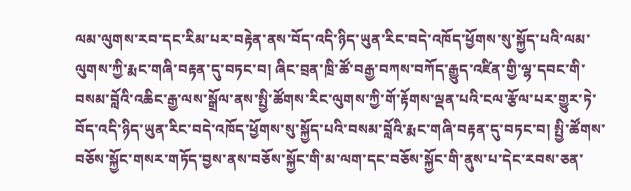ལམ་ལུགས་རབ་དང་རིམ་པར་བརྟེན་ནས་བོད་འདི་ཉིད་ཡུན་རིང་བདེ་འཁོད་ཕྱོགས་སུ་སྐྱོད་པའི་ལམ་ལུགས་ཀྱི་རྨང་གཞི་བརྟན་དུ་བཏང་བ། ཞིང་བྲན་ཁྲི་ཚོ་བརྒྱ་བཀས་བཀོད་རྒྱུད་འཛིན་གྱི་ལྷ་དབང་གི་བསམ་བློའི་འཆིང་རྒྱ་ལས་སྒྲོལ་ནས་སྤྱི་ཚོགས་རིང་ལུགས་ཀྱི་གོ་རྟོགས་ལྡན་པའི་ངལ་རྩོལ་པར་གྱུར་ཏེ་བོད་འདི་ཉིད་ཡུན་རིང་བདེ་འཁོད་ཕྱོགས་སུ་སྐྱོད་པའི་བསམ་བློའི་རྨང་གཞི་བརྟན་དུ་བཏང་བ། སྤྱི་ཚོགས་བཅོས་སྐྱོང་གསར་གཏོད་བྱས་ནས་བཅོས་སྐྱོང་གི་མ་ལག་དང་བཅོས་སྐྱོང་གི་ནུས་པ་དེང་རབས་ཅན་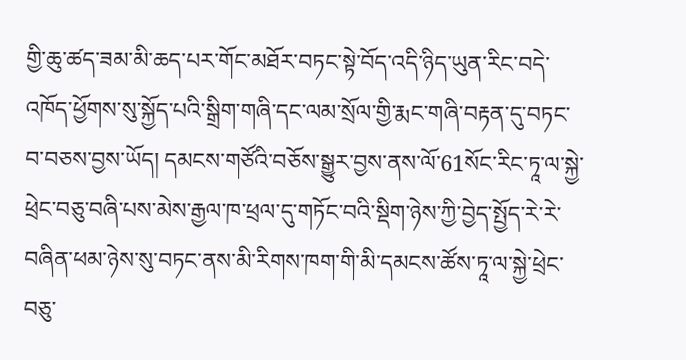གྱི་ཆུ་ཚད་ཟམ་མི་ཆད་པར་གོང་མཐོར་བཏང་སྟེ་བོད་འདི་ཉིད་ཡུན་རིང་བདེ་འཁོད་ཕྱོགས་སུ་སྐྱོད་པའི་སྒྲིག་གཞི་དང་ལམ་སྲོལ་གྱི་རྨང་གཞི་བརྟན་དུ་བཏང་བ་བཅས་བྱས་ཡོད། དམངས་གཙོའི་བཅོས་སྒྱུར་བྱས་ནས་ལོ་61སོང་རིང་ཏཱ་ལ་སྐྱེ་ཕྲེང་བཅུ་བཞི་པས་མེས་རྒྱལ་ཁ་ཕྲལ་དུ་གཏོང་བའི་སྡིག་ཉེས་ཀྱི་བྱེད་སྤྱོད་རེ་རེ་བཞིན་ཕམ་ཉེས་སུ་བཏང་ནས་མི་རིགས་ཁག་གི་མི་དམངས་ཚོས་ཏཱ་ལ་སྐྱེ་ཕྲེང་བཅུ་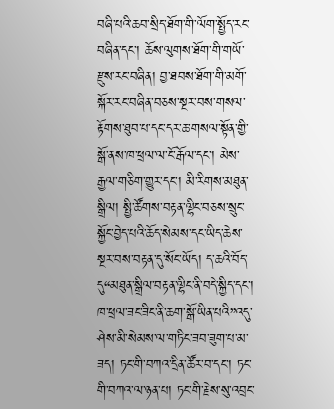བཞི་པའི་ཆབ་སྲིད་ཐོག་གི་ལོག་སྤྱོད་རང་བཞིན་དང་། ཆོས་ལུགས་ཐོག་གི་གཡོ་རྫུས་རང་བཞིན། བྱ་ཐབས་ཐོག་གི་མགོ་སྐོར་རང་བཞིན་བཅས་སྔར་བས་གསལ་རྟོགས་ཐུབ་པ་དང་དར་ཆ་གསལ་སྟོན་གྱི་སྒོ་ནས་ཁ་ཕྲལ་ལ་ངོ་རྒོལ་དང་། མེས་རྒྱལ་གཅིག་གྱུར་དང་། མི་རིགས་མཐུན་སྒྲིལ། སྤྱི་ཚོགས་བརྟན་ལྷིང་བཅས་སྲུང་སྐྱོང་བྱེད་པའི་ཆོད་སེམས་དང་ཡིད་ཆེས་སྔར་བས་བརྟན་དུ་སོང་ཡོད། ད་ཆའི་བོད་དུ“མཐུན་སྒྲིལ་བརྟན་ལྷིང་ནི་བདེ་སྐྱིད་དང་། ཁ་ཕྲལ་ཟང་ཟིང་ནི་ཆག་སྒོ་ཡིན་པའི”འདུ་ཤེས་མི་སེམས་ལ་གཏིང་ཟབ་ཟུག་པ་མ་ཟད། ཏང་གི་བཀའ་དྲིན་ཚོར་བ་དང་། ཏང་གི་བཀའ་ལ་ཉན་པ། ཏང་གི་རྗེས་སུ་འབྲང་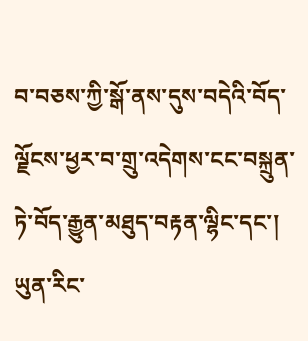བ་བཅས་ཀྱི་སྒོ་ནས་དུས་བདེའི་བོད་ལྗོངས་ཕྱར་བ་གྲུ་འདེགས་ངང་བསྐྲུན་ཏེ་བོད་རྒྱུན་མཐུད་བརྟན་ལྷིང་དང་། ཡུན་རིང་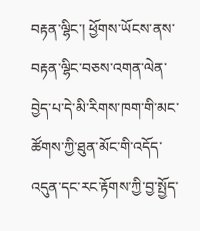བརྟན་ལྷིང་། ཕྱོགས་ཡོངས་ནས་བརྟན་ལྷིང་བཅས་འགན་ལེན་བྱེད་པ་དེ་མི་རིགས་ཁག་གི་མང་ཚོགས་ཀྱི་ཐུན་མོང་གི་འདོད་འདུན་དང་རང་རྟོགས་ཀྱི་བྱ་སྤྱོད་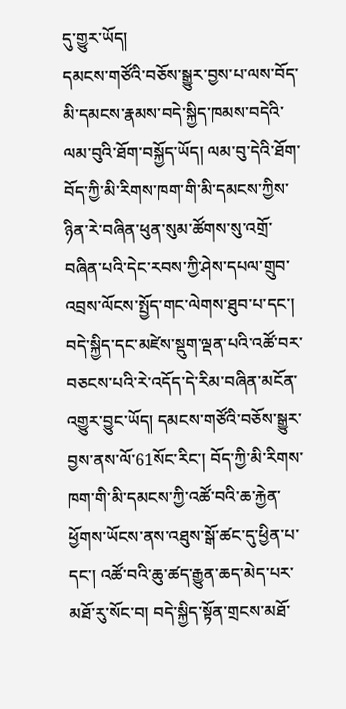དུ་གྱུར་ཡོད།
དམངས་གཙོའི་བཅོས་སྒྱུར་བྱས་པ་ལས་བོད་མི་དམངས་རྣམས་བདེ་སྐྱིད་ཁམས་བདེའི་ལམ་བུའི་ཐོག་བསྐྱོད་ཡོད། ལམ་བུ་དེའི་ཐོག་བོད་ཀྱི་མི་རིགས་ཁག་གི་མི་དམངས་ཀྱིས་ཉིན་རེ་བཞིན་ཕུན་སུམ་ཚོགས་སུ་འགྲོ་བཞིན་པའི་དེང་རབས་ཀྱི་ཤེས་དཔལ་གྲུབ་འབྲས་ལོངས་སྤྱོད་གང་ལེགས་ཐུབ་པ་དང་། བདེ་སྐྱིད་དང་མཛེས་སྡུག་ལྡན་པའི་འཚོ་བར་བཅངས་པའི་རེ་འདོད་དེ་རིམ་བཞིན་མངོན་འགྱུར་བྱུང་ཡོད། དམངས་གཙོའི་བཅོས་སྒྱུར་བྱས་ནས་ལོ་61སོང་རིང་། བོད་ཀྱི་མི་རིགས་ཁག་གི་མི་དམངས་ཀྱི་འཚོ་བའི་ཆ་རྐྱེན་ཕྱོགས་ཡོངས་ནས་འཐུས་སྒོ་ཚང་དུ་ཕྱིན་པ་དང་། འཚོ་བའི་ཆུ་ཚད་རྒྱུན་ཆད་མེད་པར་མཐོ་རུ་སོང་བ། བདེ་སྐྱིད་སྟོན་གྲངས་མཐོ་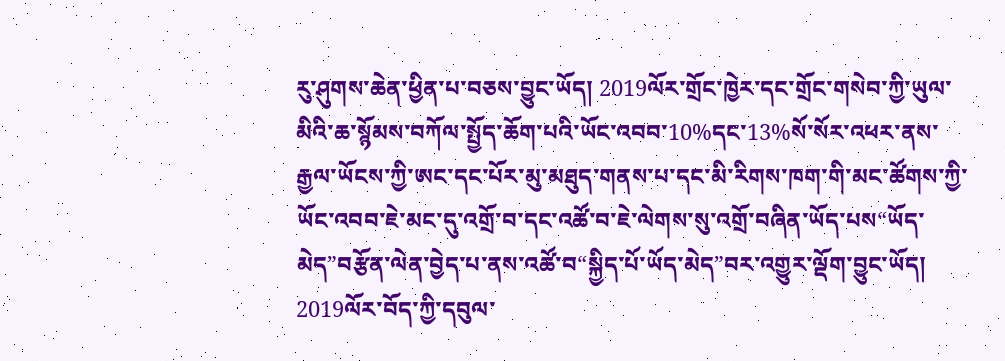རུ་ཤུགས་ཆེན་ཕྱིན་པ་བཅས་བྱུང་ཡོད། 2019ལོར་གྲོང་ཁྱེར་དང་གྲོང་གསེབ་ཀྱི་ཡུལ་མིའི་ཆ་སྙོམས་བཀོལ་སྤྱོད་ཆོག་པའི་ཡོང་འབབ་10%དང་13%སོ་སོར་འཕར་ནས་རྒྱལ་ཡོངས་ཀྱི་ཨང་དང་པོར་མུ་མཐུད་གནས་པ་དང་མི་རིགས་ཁག་གི་མང་ཚོགས་ཀྱི་ཡོང་འབབ་ཇེ་མང་དུ་འགྲོ་བ་དང་འཚོ་བ་ཇེ་ལེགས་སུ་འགྲོ་བཞིན་ཡོད་པས“ཡོད་མེད”བརྩོན་ལེན་བྱེད་པ་ནས་འཚོ་བ“སྐྱིད་པོ་ཡོད་མེད”བར་འགྱུར་ལྡོག་བྱུང་ཡོད། 2019ལོར་བོད་ཀྱི་དབུལ་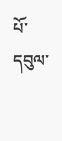པོ་དབུལ་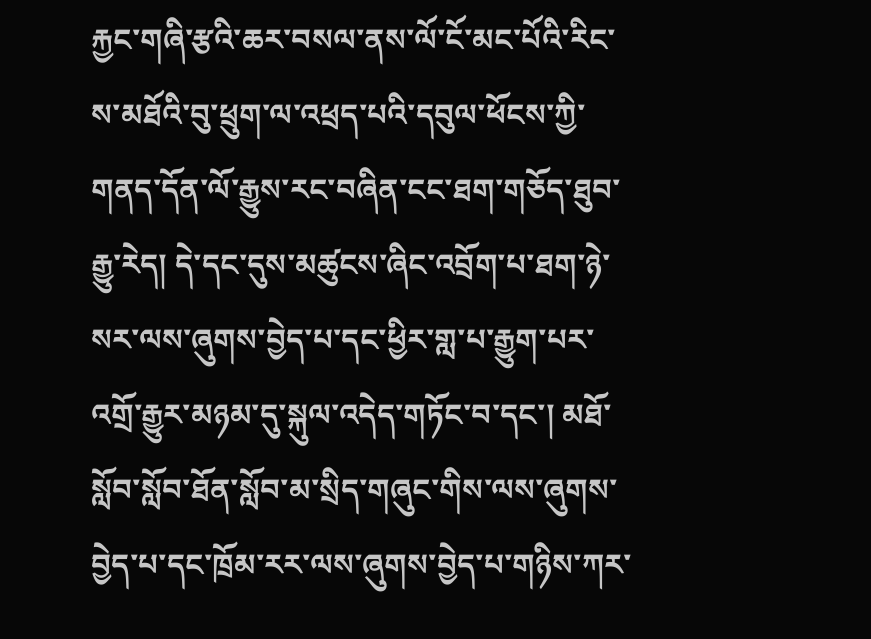རྐྱང་གཞི་རྩའི་ཆར་བསལ་ནས་ལོ་ངོ་མང་པོའི་རིང་ས་མཐོའི་བུ་ཕྲུག་ལ་འཕྲད་པའི་དབུལ་ཕོངས་ཀྱི་གནད་དོན་ལོ་རྒྱུས་རང་བཞིན་ངང་ཐག་གཅོད་ཐུབ་རྒྱུ་རེད། དེ་དང་དུས་མཚུངས་ཞིང་འབྲོག་པ་ཐག་ཉེ་སར་ལས་ཞུགས་བྱེད་པ་དང་ཕྱིར་གླ་པ་རྒྱུག་པར་འགྲོ་རྒྱུར་མཉམ་དུ་སྐུལ་འདེད་གཏོང་བ་དང་། མཐོ་སློབ་སློབ་ཐོན་སློབ་མ་སྲིད་གཞུང་གིས་ལས་ཞུགས་བྱེད་པ་དང་ཁྲོམ་རར་ལས་ཞུགས་བྱེད་པ་གཉིས་ཀར་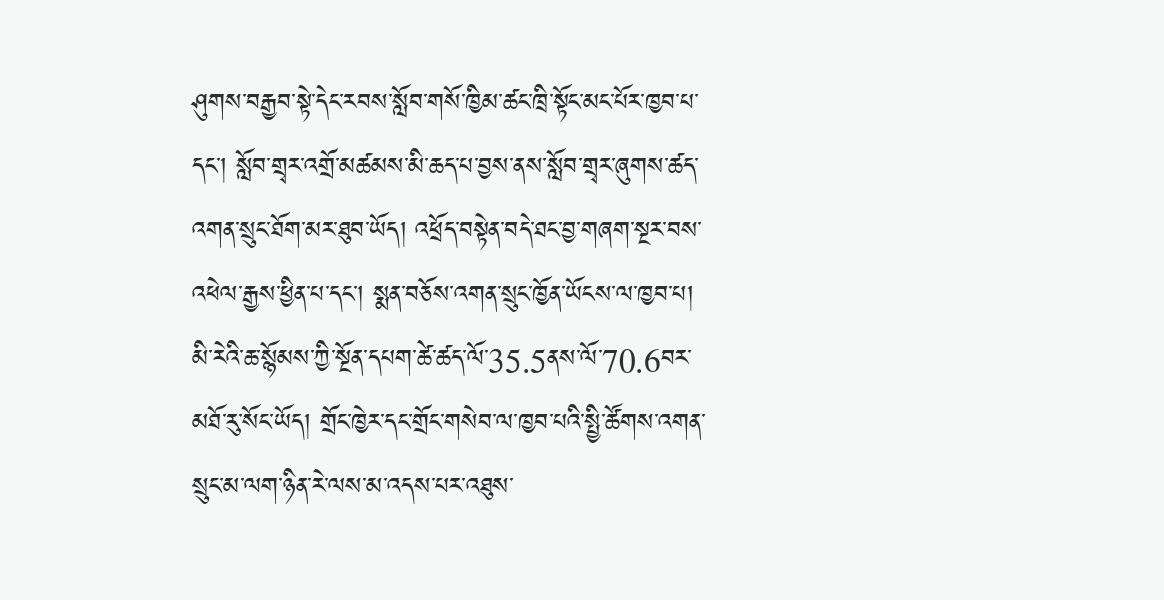ཤུགས་བརྒྱབ་སྟེ་དེང་རབས་སློབ་གསོ་ཁྱིམ་ཚང་ཁྲི་སྟོང་མང་པོར་ཁྱབ་པ་དང་། སློབ་གྲྭར་འགྲོ་མཚམས་མི་ཆད་པ་བྱས་ནས་སློབ་གྲྭར་ཞུགས་ཚད་འགན་སྲུང་ཐོག་མར་ཐུབ་ཡོད། འཕྲོད་བསྟེན་བདེ་ཐང་བྱ་གཞག་སྔར་བས་འཕེལ་རྒྱས་ཕྱིན་པ་དང་། སྨན་བཅོས་འགན་སྲུང་ཁྱོན་ཡོངས་ལ་ཁྱབ་པ། མི་རེའི་ཆ་སྙོམས་ཀྱི་སྔོན་དཔག་ཚེ་ཚད་ལོ་35.5ནས་ལོ་70.6བར་མཐོ་རུ་སོང་ཡོད། གྲོང་ཁྱེར་དང་གྲོང་གསེབ་ལ་ཁྱབ་པའི་སྤྱི་ཚོགས་འགན་སྲུང་མ་ལག་ཉིན་རེ་ལས་མ་འདས་པར་འཐུས་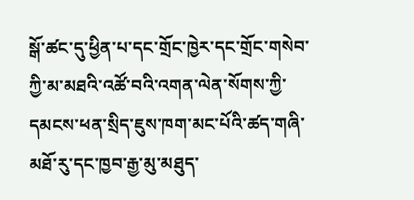སྒོ་ཚང་དུ་ཕྱིན་པ་དང་གྲོང་ཁྱེར་དང་གྲོང་གསེབ་ཀྱི་མ་མཐའི་འཚོ་བའི་འགན་ལེན་སོགས་ཀྱི་དམངས་ཕན་སྲིད་ཇུས་ཁག་མང་པོའི་ཚད་གཞི་མཐོ་རུ་དང་ཁྱབ་རྒྱ་མུ་མཐུད་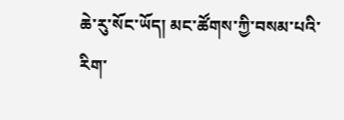ཆེ་རུ་སོང་ཡོད། མང་ཚོགས་ཀྱི་བསམ་པའི་རིག་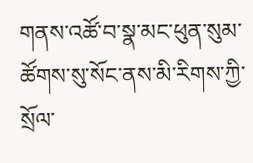གནས་འཚོ་བ་སྣ་མང་ཕུན་སུམ་ཚོགས་སུ་སོང་ནས་མི་རིགས་ཀྱི་སྲོལ་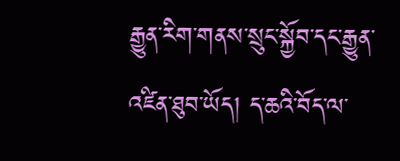རྒྱུན་རིག་གནས་སྲུང་སྐྱོབ་དང་རྒྱུན་འཛིན་ཐུབ་ཡོད། ད་ཆའི་བོད་ལ་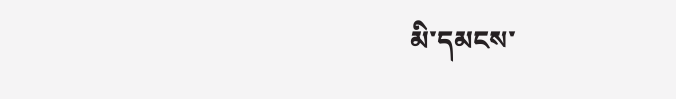མི་དམངས་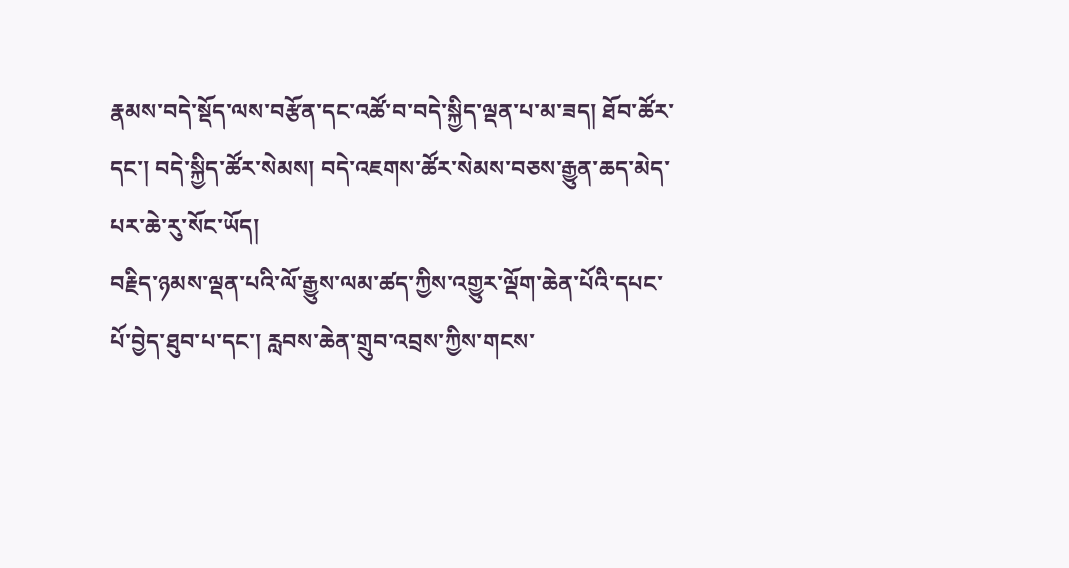རྣམས་བདེ་སྡོད་ལས་བརྩོན་དང་འཚོ་བ་བདེ་སྐྱིད་ལྡན་པ་མ་ཟད། ཐོབ་ཚོར་དང་། བདེ་སྐྱིད་ཚོར་སེམས། བདེ་འཇགས་ཚོར་སེམས་བཅས་རྒྱུན་ཆད་མེད་པར་ཆེ་རུ་སོང་ཡོད།
བརྗིད་ཉམས་ལྡན་པའི་ལོ་རྒྱུས་ལམ་ཚད་ཀྱིས་འགྱུར་ལྡོག་ཆེན་པོའི་དཔང་པོ་བྱེད་ཐུབ་པ་དང་། རླབས་ཆེན་གྲུབ་འབྲས་ཀྱིས་གངས་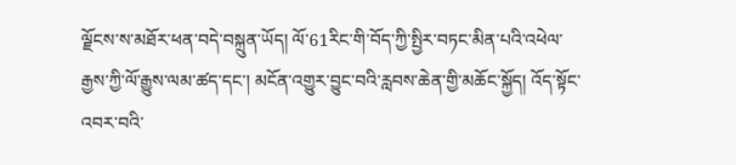ལྗོངས་ས་མཐོར་ཕན་བདེ་བསྐྲུན་ཡོད། ལོ་61རིང་གི་བོད་ཀྱི་སྤྱིར་བཏང་མིན་པའི་འཕེལ་རྒྱས་ཀྱི་ལོ་རྒྱུས་ལམ་ཚད་དང་། མངོན་འགྱུར་བྱུང་བའི་རླབས་ཆེན་གྱི་མཆོང་སྐྱོད། འོད་སྟོང་འབར་བའི་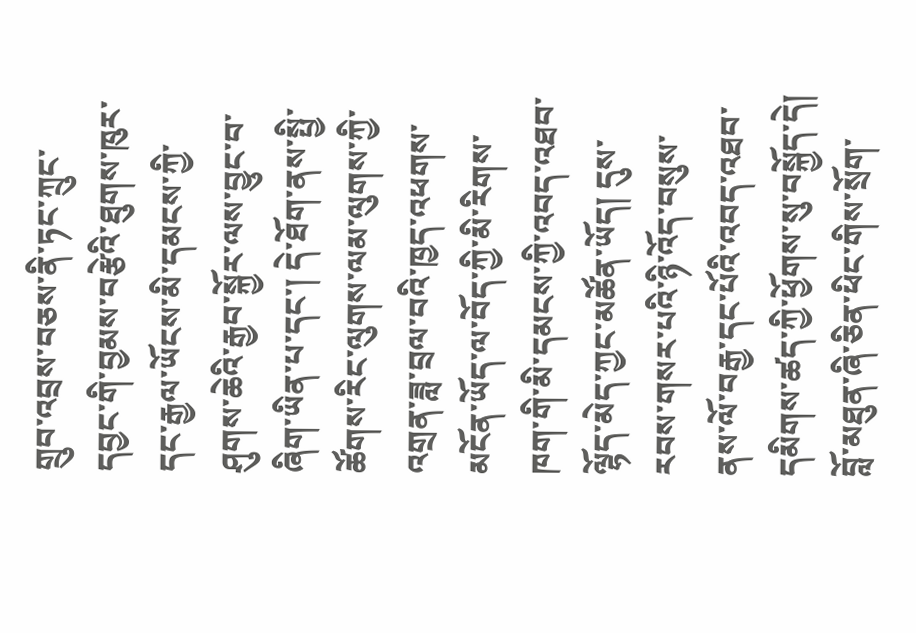གྲུབ་འབྲས་བཅས་ནི་ཏང་ཀྲུང་དབྱང་གི་བྱམས་བརྩེའི་ཐུགས་ཁུར་དང་རྒྱལ་ཡོངས་མི་དམངས་ཀྱི་ཤུགས་ཆེའི་རྒྱབ་སྐྱོར་ལས་བྱུང་བ་ཞིག་ཡིན་པ་དང་། དེ་ཐོག་ནས་སྤྱི་ཚོགས་རིང་ལུགས་ལམ་ལུགས་ཀྱི་འགྲན་ཟླ་བྲལ་བའི་ཁྱད་འཕགས་མངོན་ཡོད་ལ་བོད་ཀྱི་མི་རིགས་ཁག་གི་མི་དམངས་ཀྱི་འབད་འཐབ་ལྷོད་མེད་ཀྱང་མཚོན་ཡོད། དུས་རབས་གསར་པའི་ཉི་འོད་བསུས་ནས་ལོ་བརྒྱ་དང་པོའི་འབད་འཐབ་དམིགས་ཚད་ཀྱི་ཕྱོགས་སུ་བསྐྱོད་དེ། བློ་མཐུན་ཞི་ཅིན་ཕིང་གིས་སྲོག་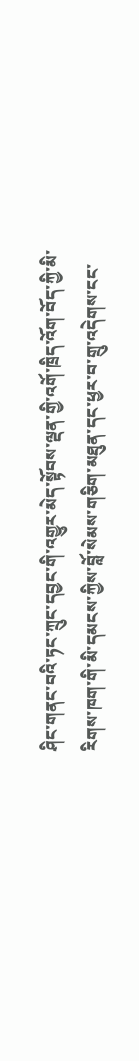ཤིང་གནང་བའི་ཏང་ཀྲུང་དབྱང་གི་འགྱུར་མེད་སྟོབས་ལྡན་གྱི་འགོ་ཁྲིད་འོག་བོད་ཀྱི་མི་རིགས་ཁག་གི་མི་དམངས་ཀྱིས་བློ་སེམས་གཅིག་མཐུན་དང་ཕྱར་བ་གྲུ་འདེགས་ངང་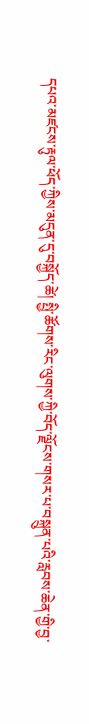དཔའ་མཛངས་རྟུལ་ཕོད་ཀྱིས་མདུན་དུ་བསྐྱོད་ཚེ། སྤྱི་ཚོགས་རིང་ལུགས་ཀྱི་བོད་ལྗོངས་གསར་པ་བསྐྲུན་པའི་རླབས་ཆེན་གྱི་བྱ་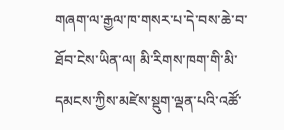གཞག་ལ་རྒྱལ་ཁ་གསར་པ་དེ་བས་ཆེ་བ་ཐོབ་ངེས་ཡིན་ལ། མི་རིགས་ཁག་གི་མི་དམངས་ཀྱིས་མཛེས་སྡུག་ལྡན་པའི་འཚོ་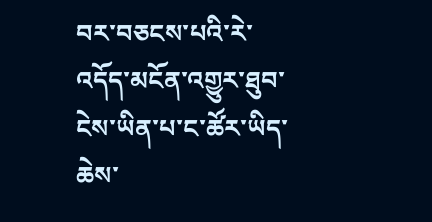བར་བཅངས་པའི་རེ་འདོད་མངོན་འགྱུར་ཐུབ་ངེས་ཡིན་པ་ང་ཚོར་ཡིད་ཆེས་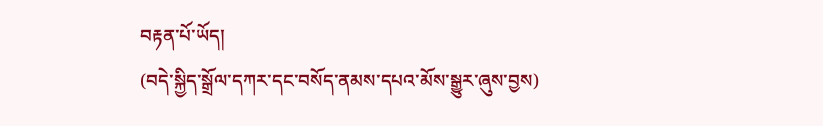བརྟན་པོ་ཡོད།
(བདེ་སྐྱིད་སྒྲོལ་དཀར་དང་བསོད་ནམས་དཔའ་མོས་སྒྱུར་ཞུས་བྱས)